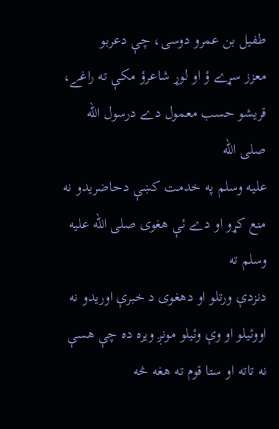طفيل بن عمرو دوسى، چې دعربو
معزز سړے ؤ او لوړ شاعرؤ مکې ته راغے، قريشو حسب معمول دے درسول الله صلى الله
عليه وسلم په خدمت کښې دحاضريدو نه منع کړو او دے ئې هغوى صلى الله عليه وسلم ته
دنزدې ورتلو او دهغوى د خبرې اوريدو نه اووئيلو او وې وئيلو مونږ ويره ده چې هسې
نه تاته او ستا قوم ته هغه څه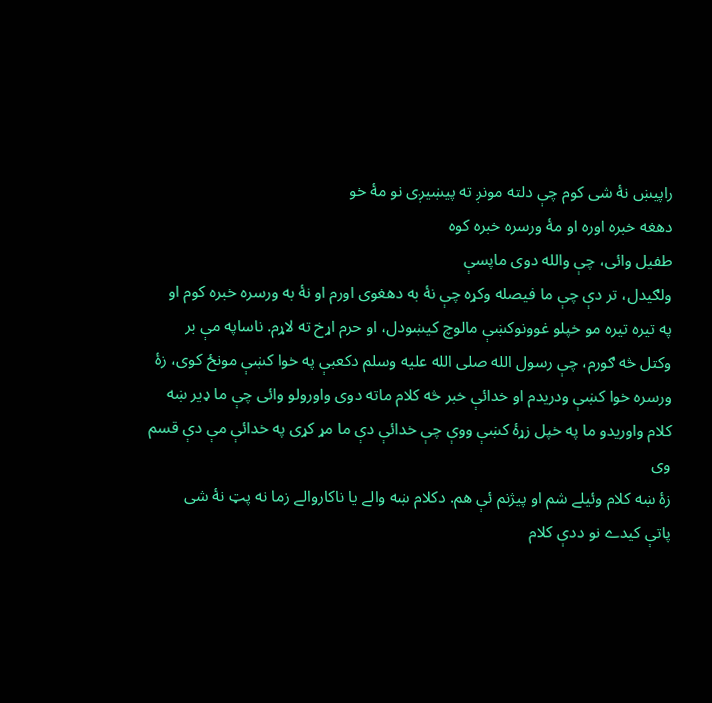راپيښ نۀ شى کوم چې دلته مونږ ته پيښيږى نو مۀ خو
دهغه خبره اوره او مۀ ورسره خبره کوه
طفيل وائى، چې والله دوى ماپسې
ولګيدل، تر دې چې ما فيصله وکړه چې نۀ به دهغوى اورم او نۀ به ورسره خبره کوم او
په تيره تيره مو خپلو غوونوکښې مالوچ کيښودل، او حرم اړخ ته لاړم. ناساپه مې بر
وکتل څه ګورم، چې رسول الله صلى الله عليه وسلم دکعبې په خوا کښې مونځ کوى، زۀ
ورسره خوا کښې ودريدم او خدائې خبر څه کلام ماته دوى واورولو وائى چې ما ډير ښه
کلام واوريدو ما په خپل زړۀ کښې ووې چې خدائې دې ما مړ کړى په خدائې مې دې قسم وى
زۀ ښه کلام وئيلے شم او پيژنم ئې هم. دکلام ښه والے يا ناکاروالے زما نه پټ نۀ شى
پاتې کيدے نو ددې کلام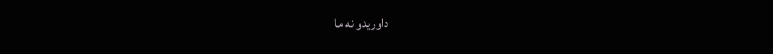داوريدو نه ما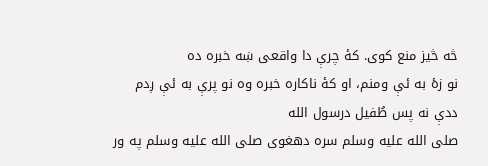څه څيز منع کوى. کۀ چرې دا واقعى ښه خبره ده
نو زۀ به ئې ومنم، او کۀ ناکاره خبره وه نو پرې به ئې ږدم
ددې نه پس طُفيل درسول الله
صلى الله عليه وسلم سره دهغوى صلى الله عليه وسلم په ور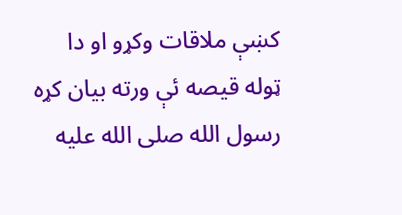کښې ملاقات وکړو او دا
ټوله قيصه ئې ورته بيان کړه رسول الله صلى الله عليه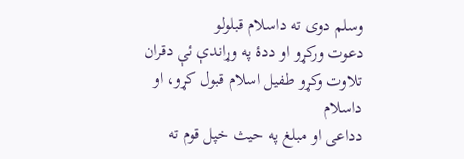وسلم دوى ته داسلام قبلولو
دعوت ورکړو او ددۀ په وړاندې ئې دقران تلاوت وکړو طفيل اسلام قبول کړو، او داسلام
دداعى او مبلغ په حيث خپل قوم ته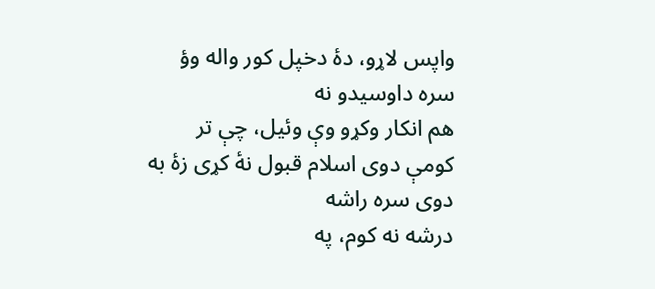واپس لاړو، دۀ دخپل کور واله وؤ سره داوسيدو نه
هم انکار وکړو وې وئيل، چې تر کومې دوى اسلام قبول نۀ کړى زۀ به دوى سره راشه
درشه نه کوم، په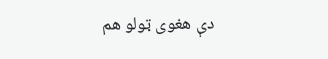دې هغوى ټولو هم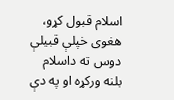اسلام قبول کړو، هغوى خپلې قبيلې دوس ته داسلام
بلنه ورکړه او په دې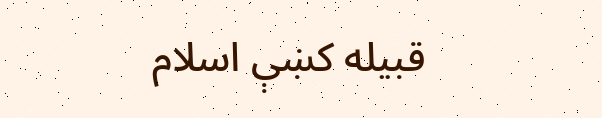قبيله کښې اسلام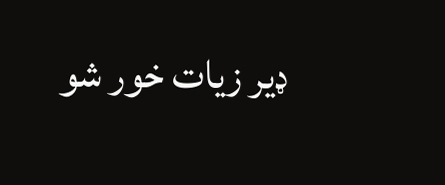ډير زيات خور شو